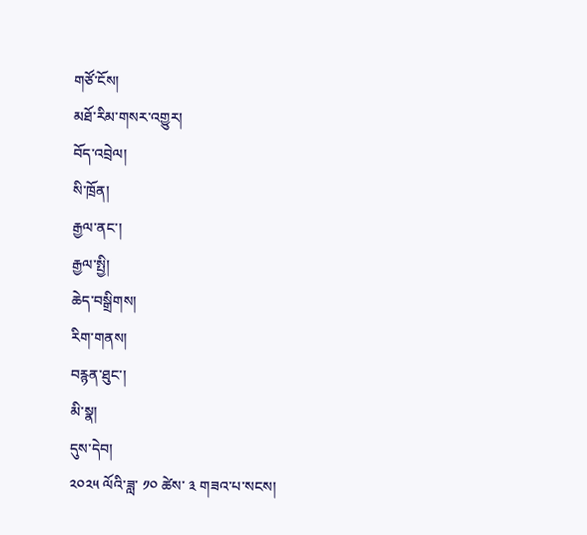གཙོ་ངོས།
མཐོ་རིམ་གསར་འགྱུར།
བོད་འབྲེལ།
སི་ཁྲོན།
རྒྱལ་ནང་།
རྒྱལ་སྤྱི།
ཆེད་བསྒྲིགས།
རིག་གནས།
བརྙན་ཐུང་།
མི་སྣ།
དུས་དེབ།
༢༠༢༥ ལོའི་ཟླ་ ༡༠ ཚེས་ ༣ གཟའ་པ་སངས།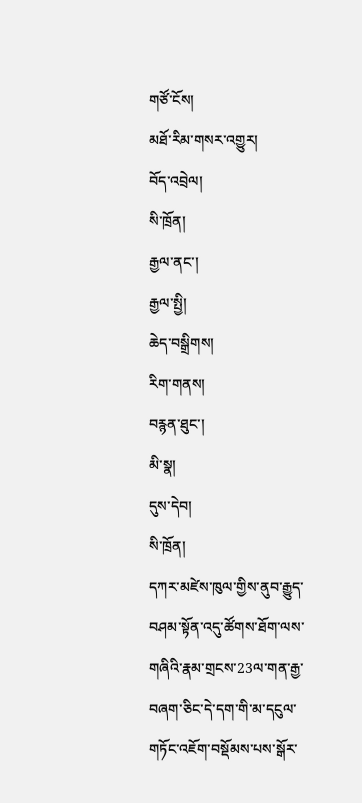གཙོ་ངོས།
མཐོ་རིམ་གསར་འགྱུར།
བོད་འབྲེལ།
སི་ཁྲོན།
རྒྱལ་ནང་།
རྒྱལ་སྤྱི།
ཆེད་བསྒྲིགས།
རིག་གནས།
བརྙན་ཐུང་།
མི་སྣ།
དུས་དེབ།
སི་ཁྲོན།
དཀར་མཛེས་ཁུལ་གྱིས་ནུབ་རྒྱུད་བཤམ་སྟོན་འདུ་ཚོགས་ཐོག་ལས་གཞིའི་རྣམ་གྲངས་23ལ་གན་རྒྱ་བཞག་ཅིང་དེ་དག་གི་མ་དངུལ་གཏོང་འཇོག་བསྡོམས་པས་སྒོར་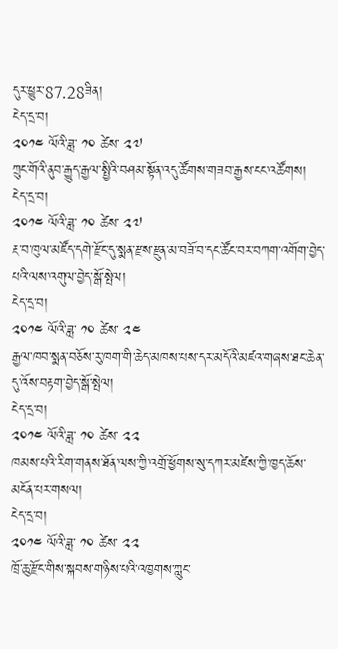དུར་ཕྱུར་87.28ཟིན།
ངེད་དྲ་བ།
༢༠༡༤ ལོའི་ཟླ་ ༡༠ ཚེས་ ༢༧
ཀྲུང་གོའི་ནུབ་རྒྱུད་རྒྱལ་སྤྱིའི་བཤམ་སྟོན་འདུ་ཚོགས་གཟབ་རྒྱས་ངང་འཚོགས།
ངེད་དྲ་བ།
༢༠༡༤ ལོའི་ཟླ་ ༡༠ ཚེས་ ༢༧
རྔ་བ་ཁུལ་མཛོད་དགེ་རྫོང་དུ་སྨན་རྫས་རྫུན་མ་བཟོ་བ་དང་ཚོང་བར་བཀག་འགོག་བྱེད་པའི་ལས་འགུལ་བྱེད་སྒོ་སྤེལ།
ངེད་དྲ་བ།
༢༠༡༤ ལོའི་ཟླ་ ༡༠ ཚེས་ ༢༤
རྒྱལ་ཁབ་སྨན་བཅོས་རུ་ཁག་གི་ཆེད་མཁས་པས་དར་མདོའི་མཛའ་གཞས་ཐང་ཆེན་དུ་འོས་བརྟག་བྱེད་སྒོ་སྤེལ།
ངེད་དྲ་བ།
༢༠༡༤ ལོའི་ཟླ་ ༡༠ ཚེས་ ༢༢
ཁམས་པའི་རིག་གནས་ཐོན་ལས་ཀྱི་འགྲོ་ཕྱོགས་སུ་དཀར་མཛེས་ཀྱི་ཁྱད་ཆོས་མངོན་པར་གསལ།
ངེད་དྲ་བ།
༢༠༡༤ ལོའི་ཟླ་ ༡༠ ཚེས་ ༢༢
ཁྲོ་ཆུ་རྫོང་གིས་སྐབས་གཉིས་པའི་འཁྱགས་ཀླུང་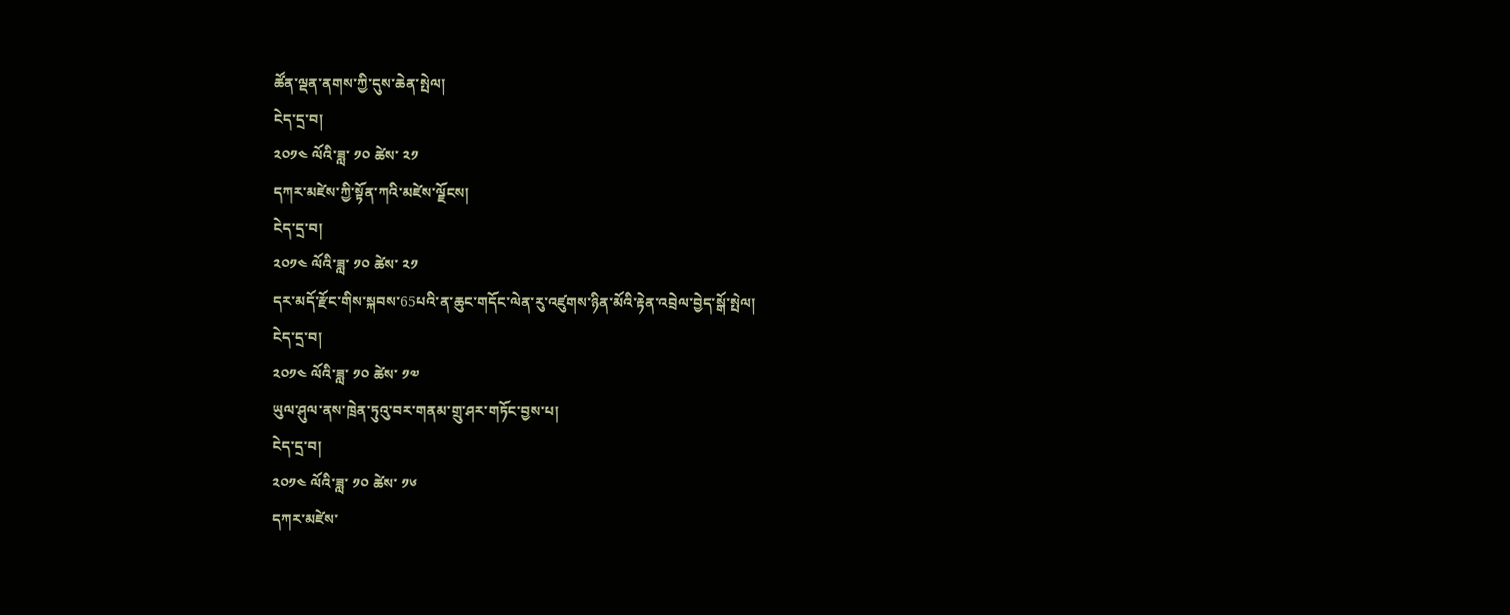ཚོན་ལྡན་ནགས་ཀྱི་དུས་ཆེན་སྤེལ།
ངེད་དྲ་བ།
༢༠༡༤ ལོའི་ཟླ་ ༡༠ ཚེས་ ༢༡
དཀར་མཛེས་ཀྱི་སྟོན་ཀའི་མཛེས་ལྗོངས།
ངེད་དྲ་བ།
༢༠༡༤ ལོའི་ཟླ་ ༡༠ ཚེས་ ༢༡
དར་མདོ་རྫོང་གིས་སྐབས་65པའི་ན་ཆུང་གདོང་ལེན་རུ་འཛུགས་ཉིན་མོའི་རྟེན་འབྲེལ་བྱེད་སྒོ་སྤེལ།
ངེད་དྲ་བ།
༢༠༡༤ ལོའི་ཟླ་ ༡༠ ཚེས་ ༡༧
ཡུལ་ཤུལ་ནས་ཁྲེན་ཏུའུ་བར་གནམ་གྲུ་ཤར་གཏོང་བྱས་པ།
ངེད་དྲ་བ།
༢༠༡༤ ལོའི་ཟླ་ ༡༠ ཚེས་ ༡༦
དཀར་མཛེས་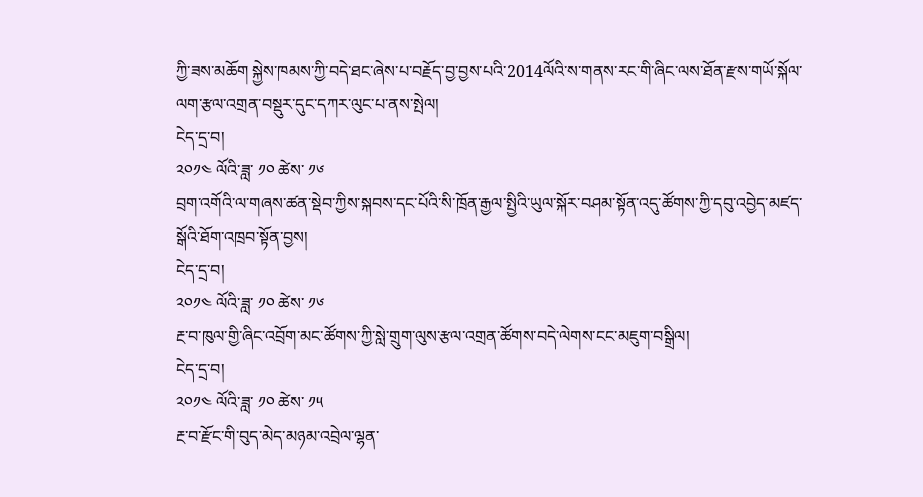ཀྱི་ཟས་མཆོག སྐྱེས་ཁམས་ཀྱི་བདེ་ཐང་ཞེས་པ་བརྗོད་བྱ་བྱས་པའི་2014ལོའི་ས་གནས་རང་གི་ཞིང་ལས་ཐོན་རྫས་གཡོ་སྐོལ་ལག་རྩལ་འགྲན་བསྡུར་དུང་དཀར་ལུང་པ་ནས་སྤེལ།
ངེད་དྲ་བ།
༢༠༡༤ ལོའི་ཟླ་ ༡༠ ཚེས་ ༡༦
བྲག་འགོའི་ལ་གཞས་ཚན་སྡེབ་ཀྱིས་སྐབས་དང་པོའི་སི་ཁྲོན་རྒྱལ་སྤྱིའི་ཡུལ་སྐོར་བཤམ་སྟོན་འདུ་ཚོགས་ཀྱི་དབུ་འབྱེད་མཛད་སྒོའི་ཐོག་འཁྲབ་སྟོན་བྱས།
ངེད་དྲ་བ།
༢༠༡༤ ལོའི་ཟླ་ ༡༠ ཚེས་ ༡༦
རྔ་བ་ཁུལ་གྱི་ཞིང་འབྲོག་མང་ཚོགས་ཀྱི་སླེ་གྲུག་ལུས་རྩལ་འགྲན་ཚོགས་བདེ་ལེགས་ངང་མཇུག་བསྒྲིལ།
ངེད་དྲ་བ།
༢༠༡༤ ལོའི་ཟླ་ ༡༠ ཚེས་ ༡༥
རྔ་བ་རྫོང་གི་བུད་མེད་མཉམ་འབྲེལ་ལྷན་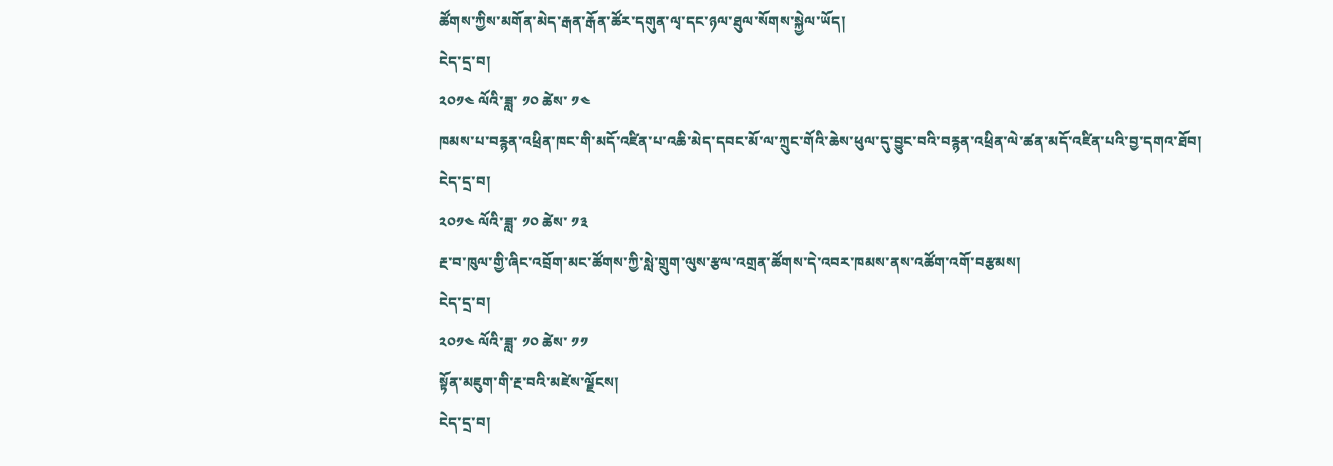ཚོགས་ཀྱིས་མགོན་མེད་རྒན་རྒོན་ཚོར་དགུན་ལྭ་དང་ཉལ་ཐུལ་སོགས་སྐྱེལ་ཡོད།
ངེད་དྲ་བ།
༢༠༡༤ ལོའི་ཟླ་ ༡༠ ཚེས་ ༡༤
ཁམས་པ་བརྙན་འཕྲིན་ཁང་གི་མདོ་འཛིན་པ་འཆི་མེད་དབང་མོ་ལ་ཀྲུང་གོའི་ཆེས་ཕུལ་དུ་བྱུང་བའི་བརྙན་འཕྲིན་ལེ་ཚན་མདོ་འཛིན་པའི་བྱ་དགའ་ཐོབ།
ངེད་དྲ་བ།
༢༠༡༤ ལོའི་ཟླ་ ༡༠ ཚེས་ ༡༣
རྔ་བ་ཁུལ་གྱི་ཞིང་འབྲོག་མང་ཚོགས་ཀྱི་སླེ་གྲུག་ལུས་རྩལ་འགྲན་ཚོགས་དེ་འབར་ཁམས་ནས་འཚོག་འགོ་བརྩམས།
ངེད་དྲ་བ།
༢༠༡༤ ལོའི་ཟླ་ ༡༠ ཚེས་ ༡༡
སྟོན་མཇུག་གི་རྔ་བའི་མཛེས་ལྗོངས།
ངེད་དྲ་བ།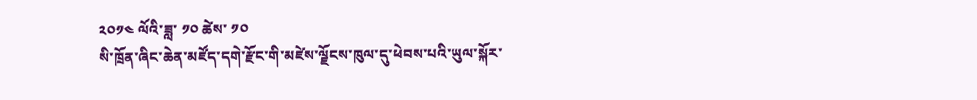༢༠༡༤ ལོའི་ཟླ་ ༡༠ ཚེས་ ༡༠
སི་ཁྲོན་ཞིང་ཆེན་མཛོད་དགེ་རྫོང་གི་མཛེས་ལྗོངས་ཁུལ་དུ་ཕེབས་པའི་ཡུལ་སྐོར་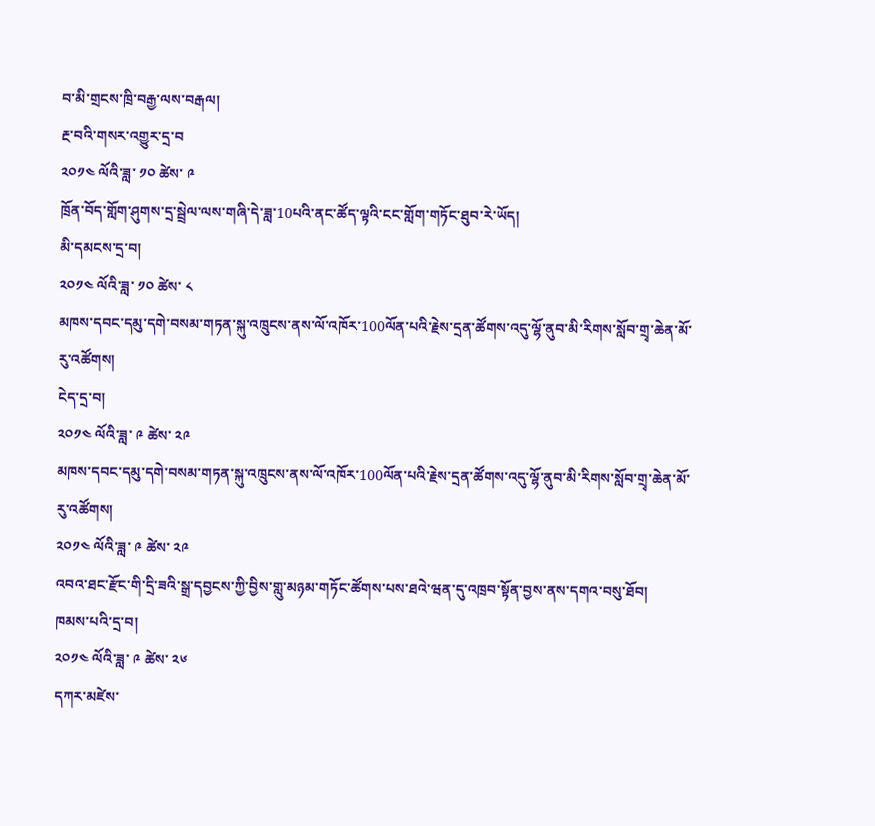བ་མི་གྲངས་ཁྲི་བརྒྱ་ལས་བརྒལ།
རྔ་བའི་གསར་འགྱུར་དྲ་བ
༢༠༡༤ ལོའི་ཟླ་ ༡༠ ཚེས་ ༩
ཁྲོན་བོད་གློག་ཤུགས་དྲ་སྦྲེལ་ལས་གཞི་དེ་ཟླ་10པའི་ནང་ཚོད་ལྟའི་ངང་གློག་གཏོང་ཐུབ་རེ་ཡོད།
མི་དམངས་དྲ་བ།
༢༠༡༤ ལོའི་ཟླ་ ༡༠ ཚེས་ ༨
མཁས་དབང་དམུ་དགེ་བསམ་གཏན་སྐུ་འཁྲུངས་ནས་ལོ་འཁོར་100ལོན་པའི་རྗེས་དྲན་ཚོགས་འདུ་ལྷོ་ནུབ་མི་རིགས་སློབ་གྲྭ་ཆེན་མོ་རུ་འཚོགས།
ངེད་དྲ་བ།
༢༠༡༤ ལོའི་ཟླ་ ༩ ཚེས་ ༢༩
མཁས་དབང་དམུ་དགེ་བསམ་གཏན་སྐུ་འཁྲུངས་ནས་ལོ་འཁོར་100ལོན་པའི་རྗེས་དྲན་ཚོགས་འདུ་ལྷོ་ནུབ་མི་རིགས་སློབ་གྲྭ་ཆེན་མོ་རུ་འཚོགས།
༢༠༡༤ ལོའི་ཟླ་ ༩ ཚེས་ ༢༩
འབའ་ཐང་རྫོང་གི་དྲི་ཟའི་སྒྲ་དབྱངས་ཀྱི་བྱིས་གླུ་མཉམ་གཏོང་ཚོགས་པས་ཐའེ་ཝན་དུ་འཁྲབ་སྟོན་བྱས་ནས་དགའ་བསུ་ཐོབ།
ཁམས་པའི་དྲ་བ།
༢༠༡༤ ལོའི་ཟླ་ ༩ ཚེས་ ༢༦
དཀར་མཛེས་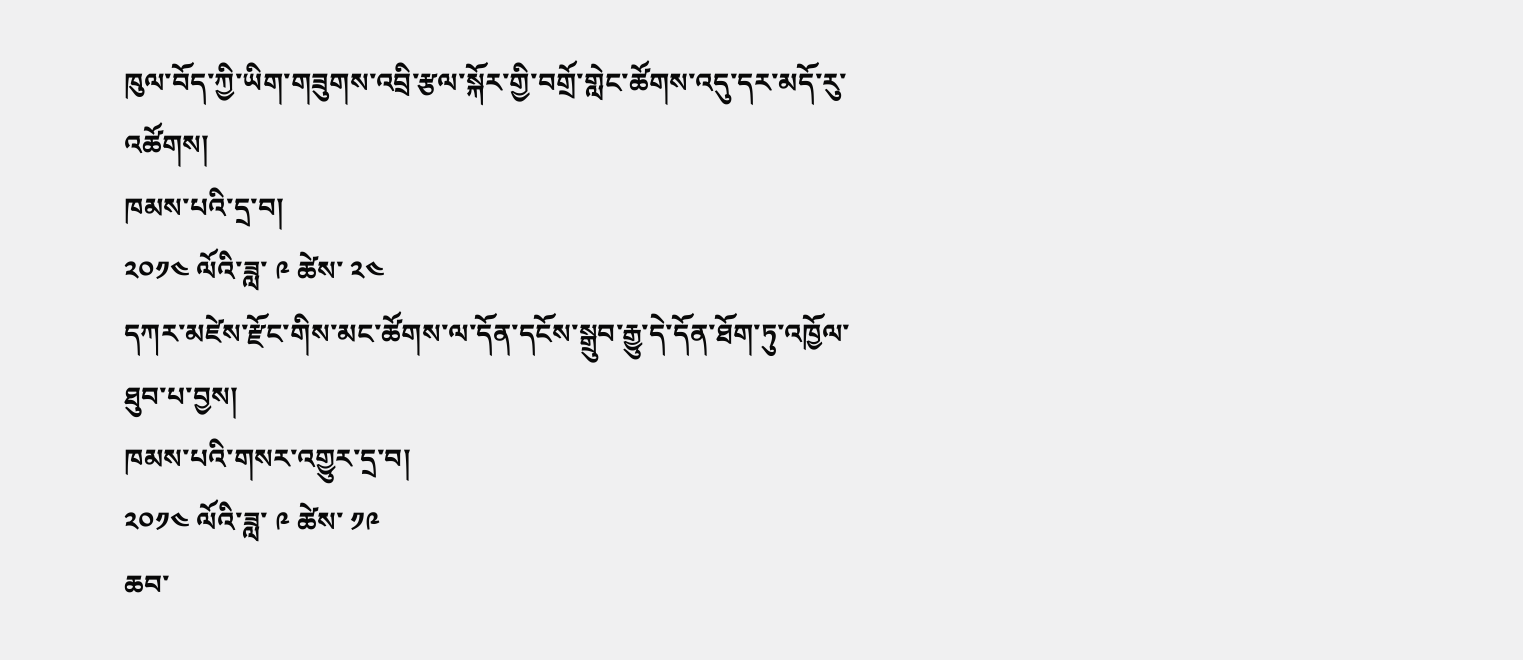ཁུལ་བོད་ཀྱི་ཡིག་གཟུགས་འབྲི་རྩལ་སྐོར་གྱི་བགྲོ་གླེང་ཚོགས་འདུ་དར་མདོ་རུ་འཚོགས།
ཁམས་པའི་དྲ་བ།
༢༠༡༤ ལོའི་ཟླ་ ༩ ཚེས་ ༢༤
དཀར་མཛེས་རྫོང་གིས་མང་ཚོགས་ལ་དོན་དངོས་སྒྲུབ་རྒྱུ་དེ་དོན་ཐོག་ཏུ་འཁྱོལ་ཐུབ་པ་བྱས།
ཁམས་པའི་གསར་འགྱུར་དྲ་བ།
༢༠༡༤ ལོའི་ཟླ་ ༩ ཚེས་ ༡༩
ཆབ་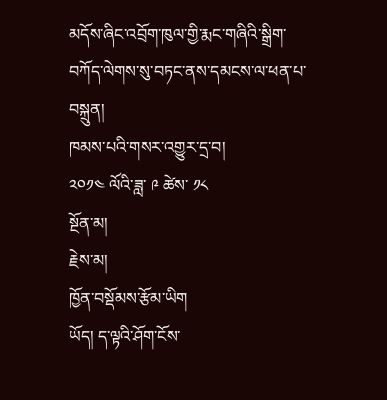མདོས་ཞིང་འབྲོག་ཁུལ་གྱི་རྨང་གཞིའི་སྒྲིག་བཀོད་ལེགས་སུ་བཏང་ནས་དམངས་ལ་ཕན་པ་བསྐྲུན།
ཁམས་པའི་གསར་འགྱུར་དྲ་བ།
༢༠༡༤ ལོའི་ཟླ་ ༩ ཚེས་ ༡༨
སྔོན་མ།
རྗེས་མ།
ཁྱོན་བསྡོམས་རྩོམ་ཡིག
ཡོད། ད་ལྟའི་ཤོག་ངོས་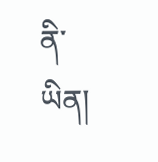ནི་
ཡིན།